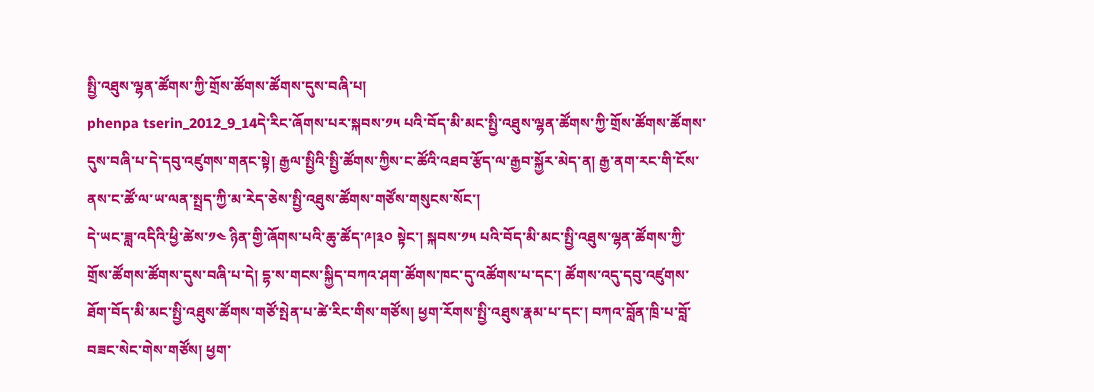སྤྱི་འཐུས་ལྷན་ཚོགས་ཀྱི་གྲོས་ཚོགས་ཚོགས་དུས་བཞི་པ།
phenpa tserin_2012_9_14དེ་རིང་ཞོགས་པར་སྐབས་༡༥ པའི་བོད་མི་མང་སྤྱི་འཐུས་ལྷན་ཚོགས་ཀྱི་གྲོས་ཚོགས་ཚོགས་དུས་བཞི་པ་དེ་དབུ་འཛུགས་གནང་སྟེ། རྒྱལ་སྤྱིའི་སྤྱི་ཚོགས་ཀྱིས་ང་ཚོའི་འཐབ་རྩོད་ལ་རྒྱབ་སྐྱོར་མེད་ན། རྒྱ་ནག་རང་གི་ངོས་ནས་ང་ཚོ་ལ་ཡ་ལན་སྤྲད་ཀྱི་མ་རེད་ཅེས་སྤྱི་འཐུས་ཚོགས་གཙོས་གསུངས་སོང་།
དེ་ཡང་ཟླ་འདིའི་ཕྱི་ཚེས་༡༤ ཉིན་གྱི་ཞོགས་པའི་ཆུ་ཚོད་༩།༣༠ སྟེང་། སྐབས་༡༥ པའི་བོད་མི་མང་སྤྱི་འཐུས་ལྷན་ཚོགས་ཀྱི་གྲོས་ཚོགས་ཚོགས་དུས་བཞི་པ་དེ། དྷ་ས་གངས་སྐྱིད་བཀའ་ཤག་ཚོགས་ཁང་དུ་འཚོགས་པ་དང་། ཚོགས་འདུ་དབུ་འཛུགས་ཐོག་བོད་མི་མང་སྤྱི་འཐུས་ཚོགས་གཙོ་སྤེན་པ་ཚེ་རིང་གིས་གཙོས། ཕྱག་རོགས་སྤྱི་འཐུས་རྣམ་པ་དང་། བཀའ་བློན་ཁྲི་པ་བློ་བཟང་སེང་གེས་གཙོས། ཕྱག་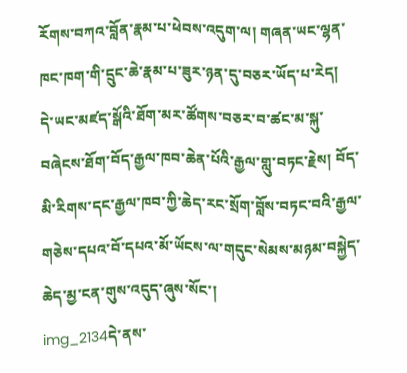རོགས་བཀའ་བློན་རྣམ་པ་ཕེབས་འདུག་ལ། གཞན་ཡང་ལྷན་ཁང་ཁག་གི་དྲུང་ཆེ་རྣམ་པ་ཟུར་ཉན་དུ་བཅར་ཡོད་པ་རེད།
དེ་ཡང་མཛད་སྒོའི་ཐོག་མར་ཚོགས་བཅར་བ་ཚང་མ་སྐུ་བཞེངས་ཐོག་བོད་རྒྱལ་ཁབ་ཆེན་པོའི་རྒྱལ་གླུ་བཏང་རྗེས། བོད་མི་རིགས་དང་རྒྱལ་ཁབ་ཀྱི་ཆེད་རང་སྲོག་བློས་བཏང་བའི་རྒྱལ་གཅེས་དཔའ་བོ་དཔའ་མོ་ཡོངས་ལ་གདུང་སེམས་མཉམ་བསྐྱེད་ཆེད་མྱ་ངན་གུས་འདུད་ཞུས་སོང་།
img_2134དེ་ནས་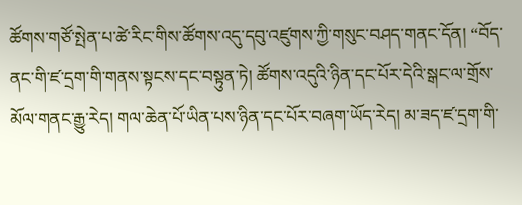ཚོགས་གཙོ་སྤེན་པ་ཚེ་རིང་གིས་ཚོགས་འདུ་དབུ་འཛུགས་ཀྱི་གསུང་བཤད་གནང་དོན། “བོད་ནང་གི་ཛ་དྲག་གི་གནས་སྟངས་དང་བསྟུན་ཏེ། ཚོགས་འདུའི་ཉིན་དང་པོར་དེའི་སྒང་ལ་གྲོས་མོལ་གནང་རྒྱུ་རེད། གལ་ཆེན་པོ་ཡིན་པས་ཉིན་དང་པོར་བཞག་ཡོད་རེད། མ་ཟད་ཛ་དྲག་གི་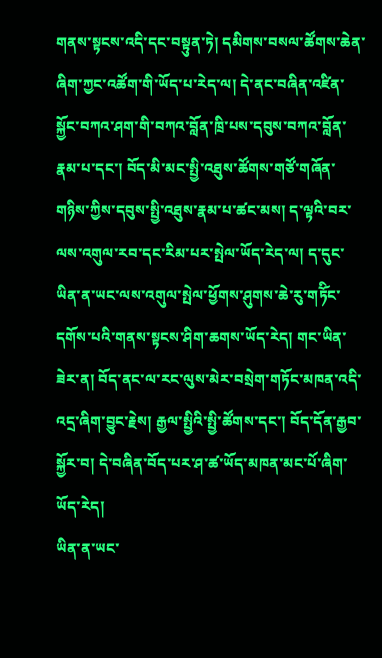གནས་སྟངས་འདི་དང་བསྟུན་ཏེ། དམིགས་བསལ་ཚོགས་ཆེན་ཞིག་ཀྱང་འཚོག་གི་ཡོད་པ་རེད་ལ། དེ་ནང་བཞིན་འཛིན་སྐྱོང་བཀའ་ཤག་གི་བཀའ་བློན་ཁྲི་པས་དབུས་བཀའ་བློན་རྣམ་པ་དང་། བོད་མི་མང་སྤྱི་འཐུས་ཚོགས་གཙོ་གཞོན་གཉིས་ཀྱིས་དབུས་སྤྱི་འཐུས་རྣམ་པ་ཚང་མས། ད་ལྟའི་བར་ལས་འགུལ་རབ་དང་རིམ་པར་སྤེལ་ཡོད་རེད་ལ། ད་དུང་ཡིན་ན་ཡང་ལས་འགུལ་སྤེལ་ཕྱོགས་ཤུགས་ཆེ་རུ་གཏོིང་དགོས་པའི་གནས་སྟངས་ཤིག་ཆགས་ཡོད་རེད། གང་ཡིན་ཟེར་ན། བོད་ནང་ལ་རང་ལུས་མེར་བསྲེག་གཏོང་མཁན་འདི་འདྲ་ཞིག་བྱུང་རྗེས། རྒྱལ་སྤྱིའི་སྤྱི་ཚོགས་དང་། བོད་དོན་རྒྱབ་སྐྱོར་བ། དེ་བཞིན་བོད་པར་ཤ་ཚ་ཡོད་མཁན་མང་པོ་ཞིག་ཡོད་རེད།
ཡིན་ན་ཡང་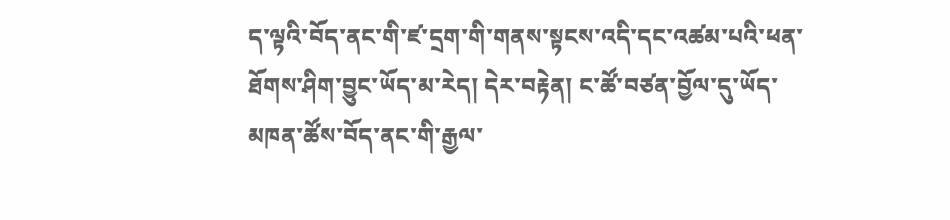ད་ལྟའི་བོད་ནང་གི་ཛ་དྲག་གི་གནས་སྟངས་འདི་དང་འཚམ་པའི་ཕན་ཐོགས་ཤིག་བྱུང་ཡོད་མ་རེད། དེར་བརྟེན། ང་ཚོ་བཙན་བྱོལ་དུ་ཡོད་མཁན་ཚོས་བོད་ནང་གི་རྒྱལ་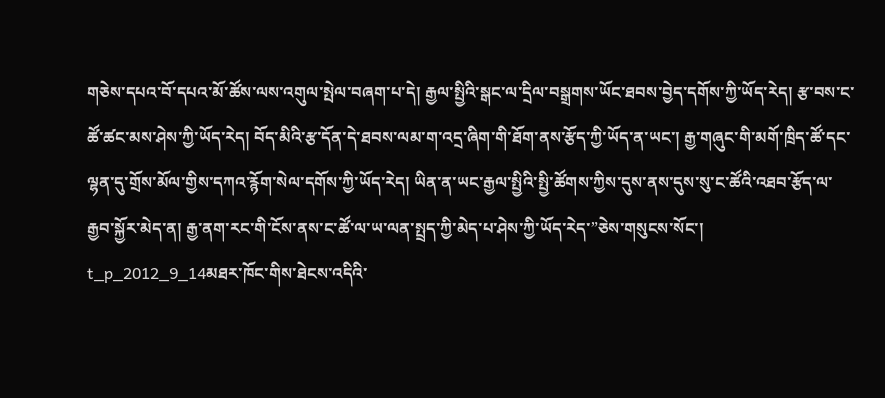གཅེས་དཔའ་བོ་དཔའ་མོ་ཚོས་ལས་འགུལ་སྤེལ་བཞག་པ་དེ། རྒྱལ་སྤྱིའི་སྒང་ལ་དྲིལ་བསྒྲགས་ཡོང་ཐབས་བྱེད་དགོས་ཀྱི་ཡོད་རེད། རྩ་བས་ང་ཚོ་ཚང་མས་ཤེས་ཀྱི་ཡོད་རེད། བོད་མིའི་རྩ་དོན་དེ་ཐབས་ལམ་ག་འདྲ་ཞིག་གི་ཐོག་ནས་རྩོད་ཀྱི་ཡོད་ན་ཡང་། རྒྱ་གཞུང་གི་མགོ་ཁྲིད་ཚོ་དང་ལྷན་དུ་གྲོས་མོལ་གྱིས་དཀའ་རྙོག་སེལ་དགོས་ཀྱི་ཡོད་རེད། ཡིན་ན་ཡང་རྒྱལ་སྤྱིའི་སྤྱི་ཚོགས་ཀྱིས་དུས་ནས་དུས་སུ་ང་ཚོའི་འཐབ་རྩོད་ལ་རྒྱབ་སྐྱོར་མེད་ན། རྒྱ་ནག་རང་གི་ངོས་ནས་ང་ཚོ་ལ་ཡ་ལན་སྤྲད་ཀྱི་མེད་པ་ཤེས་ཀྱི་ཡོད་རེད་”ཅེས་གསུངས་སོང་།
t_p_2012_9_14མཐར་ཁོང་གིས་ཐེངས་འདིའི་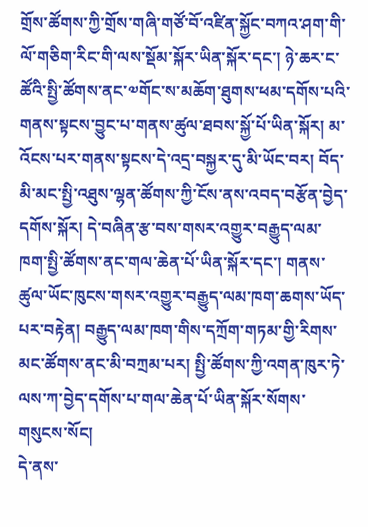གྲོས་ཚོགས་ཀྱི་གྲོས་གཞི་གཙོ་བོ་འཛིན་སྐྱོང་བཀའ་ཤག་གི་ལོ་གཅིག་རིང་གི་ལས་སྡོམ་སྐོར་ཡིན་སྐོར་དང་། ཉེ་ཆར་ང་ཚོའི་སྤྱི་ཚོགས་ནང་༧གོང་ས་མཆོག་ཐུགས་ཕམ་དགོས་པའི་གནས་སྟངས་བྱུང་པ་གནས་ཚུལ་ཐབས་སྐྱོ་པོ་ཡིན་སྐོར། མ་འོངས་པར་གནས་སྟངས་དེ་འདྲ་བསྐྱར་དུ་མི་ཡོང་བར། བོད་མི་མང་སྤྱི་འཐུས་ལྷན་ཚོགས་ཀྱི་ངོས་ནས་འབད་བརྩོན་བྱེད་དགོས་སྐོར། དེ་བཞིན་རྩ་བས་གསར་འགྱུར་བརྒྱུད་ལམ་ཁག་སྤྱི་ཚོགས་ནང་གལ་ཆེན་པོ་ཡིན་སྐོར་དང་། གནས་ཚུལ་ཡོང་ཁུངས་གསར་འགྱུར་བརྒྱུད་ལམ་ཁག་ཆགས་ཡོད་པར་བརྟེན། བརྒྱུད་ལམ་ཁག་གིས་དཀྲོག་གཏམ་གྱི་རིགས་མང་ཚོགས་ནང་མི་བཀྲམ་པར། སྤྱི་ཚོགས་ཀྱི་འགན་ཁུར་ཏེ་ལས་ཀ་བྱེད་དགོས་པ་གལ་ཆེན་པོ་ཡིན་སྐོར་སོགས་གསུངས་སོང།
དེ་ནས་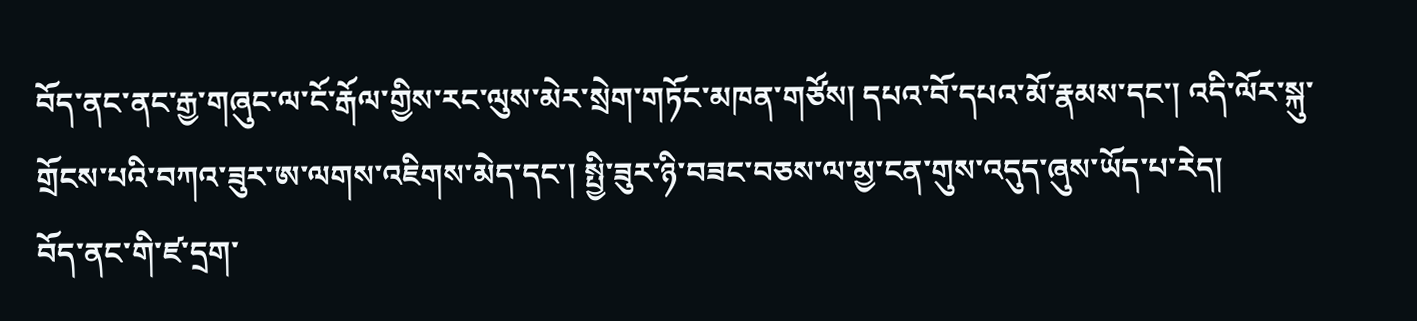བོད་ནང་ནང་རྒྱ་གཞུང་ལ་ངོ་རྒོལ་གྱིས་རང་ལུས་མེར་སྲེག་གཏོང་མཁན་གཙོས། དཔའ་བོ་དཔའ་མོ་རྣམས་དང་། འདི་ལོར་སྐུ་གྲོངས་པའི་བཀའ་ཟུར་ཨ་ལགས་འཇིགས་མེད་དང་། སྤྱི་ཟུར་ཉི་བཟང་བཅས་ལ་མྱ་ངན་གུས་འདུད་ཞུས་ཡོད་པ་རེད།
བོད་ནང་གི་ཛ་དྲག་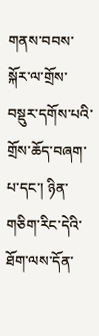གནས་བབས་སྐོར་ལ་གྲོས་བསྡུར་དགོས་པའི་གྲོས་ཆོད་བཞག་པ་དང་། ཉིན་གཅིག་རིང་དེའི་ཐོག་ལས་དོན་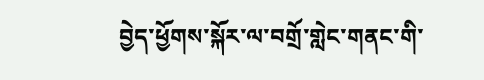བྱེད་ཕྱོགས་སྐོར་ལ་བགྲོ་གླེང་གནང་གི་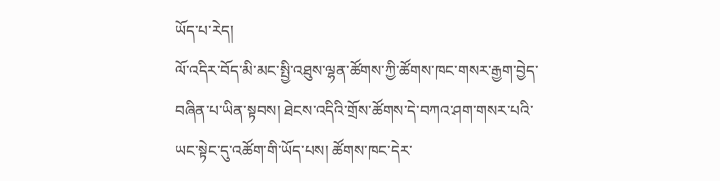ཡོད་པ་རེད།
ལོ་འདིར་བོད་མི་མང་སྤྱི་འཐུས་ལྷན་ཚོགས་ཀྱི་ཚོགས་ཁང་གསར་རྒྱག་བྱེད་བཞིན་པ་ཡིན་སྟབས། ཐེངས་འདིའི་གྲོས་ཚོགས་དེ་བཀའ་ཤག་གསར་པའི་ཡང་སྟེང་དུ་འཚོག་གི་ཡོད་པས། ཚོགས་ཁང་དེར་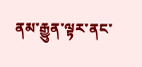ནམ་རྒྱུན་ལྟར་ནང་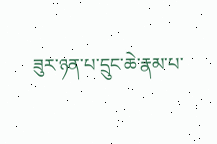ཟུར་ཉན་པ་དྲུང་ཆེ་རྣམ་པ་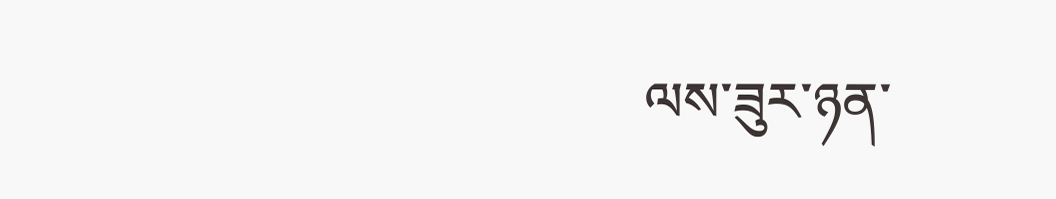ལས་ཟུར་ཉན་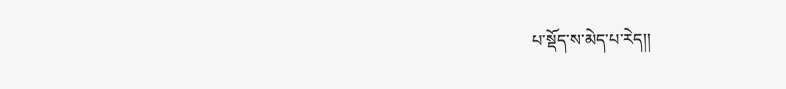པ་སྡོད་ས་མེད་པ་རེད།།